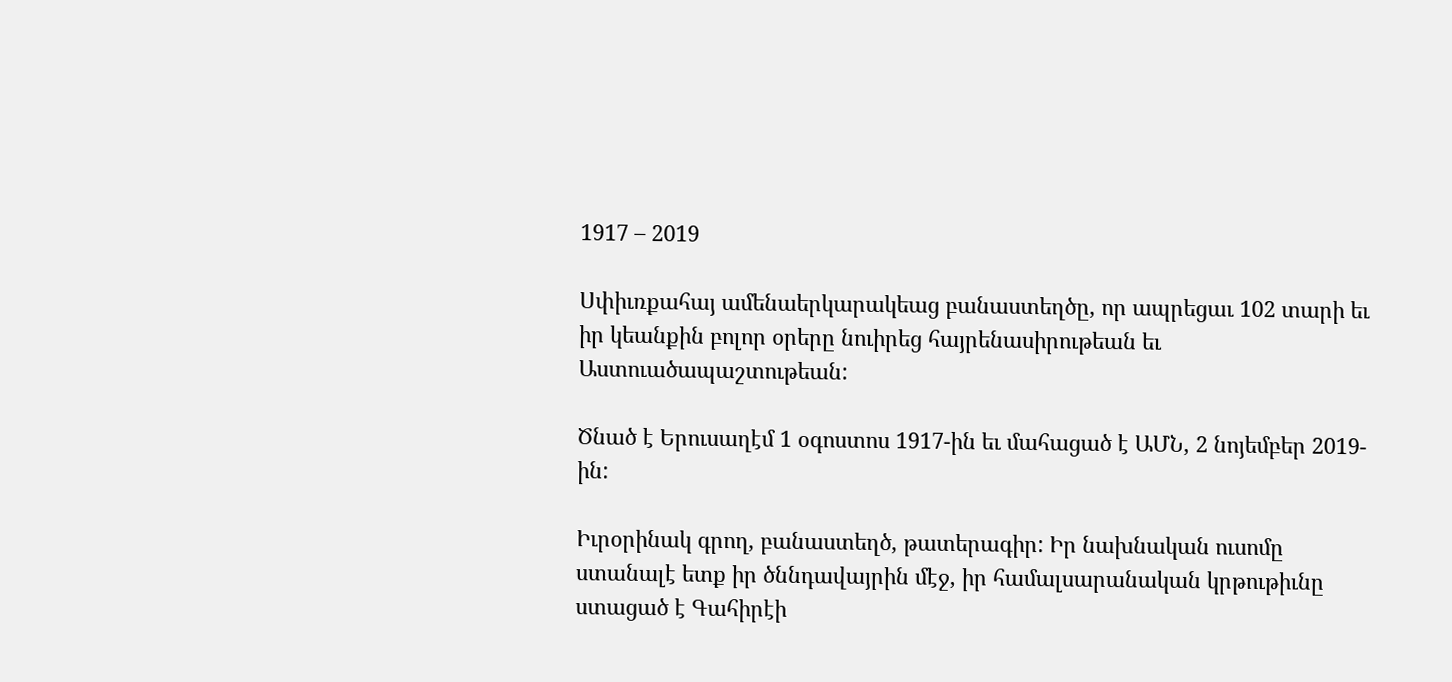1917 – 2019

Սփիւռքահայ ամենաերկարակեաց բանաստեղծը, որ ապրեցաւ 102 տարի եւ իր կեանքին բոլոր օրերը նուիրեց հայրենասիրութեան եւ Աստուածապաշտութեան:

Ծնած է Երուսաղէմ 1 օգոստոս 1917-ին եւ մահացած է ԱՄՆ, 2 նոյեմբեր 2019-ին:

Իւրօրինակ գրող, բանաստեղծ, թատերագիր: Իր նախնական ուսոմը ստանալէ ետք իր ծննդավայրին մէջ, իր համալսարանական կրթութիւնը ստացած է Գահիրէի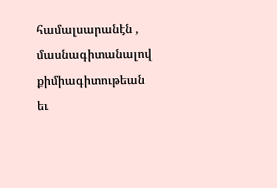համալսարանէն , մասնագիտանալով քիմիագիտութեան եւ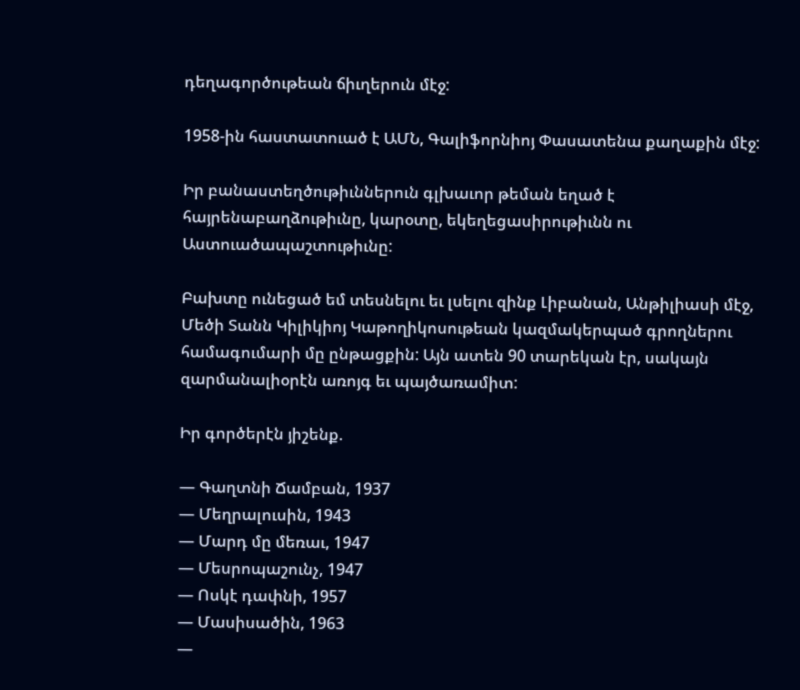դեղագործութեան ճիւղերուն մէջ:

1958-ին հաստատուած է ԱՄՆ, Գալիֆորնիոյ Փասատենա քաղաքին մէջ:

Իր բանաստեղծութիւններուն գլխաւոր թեման եղած է հայրենաբաղձութիւնը, կարօտը, եկեղեցասիրութիւնն ու Աստուածապաշտութիւնը:

Բախտը ունեցած եմ տեսնելու եւ լսելու զինք Լիբանան, Անթիլիասի մէջ, Մեծի Տանն Կիլիկիոյ Կաթողիկոսութեան կազմակերպած գրողներու համագումարի մը ընթացքին: Այն ատեն 90 տարեկան էր, սակայն զարմանալիօրէն առոյգ եւ պայծառամիտ:

Իր գործերէն յիշենք.

— Գաղտնի Ճամբան, 1937
— Մեղրալուսին, 1943
— Մարդ մը մեռաւ, 1947
— Մեսրոպաշունչ, 1947
— Ոսկէ դափնի, 1957
— Մասիսածին, 1963
—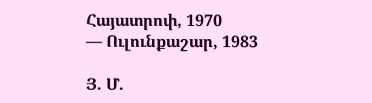Հայատրոփ, 1970
— Ուլունքաշար, 1983

Յ. Մ.